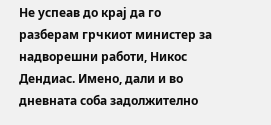Не успеав до крај да го разберам грчкиот министер за надворешни работи, Никос Дендиас. Имено, дали и во дневната соба задолжително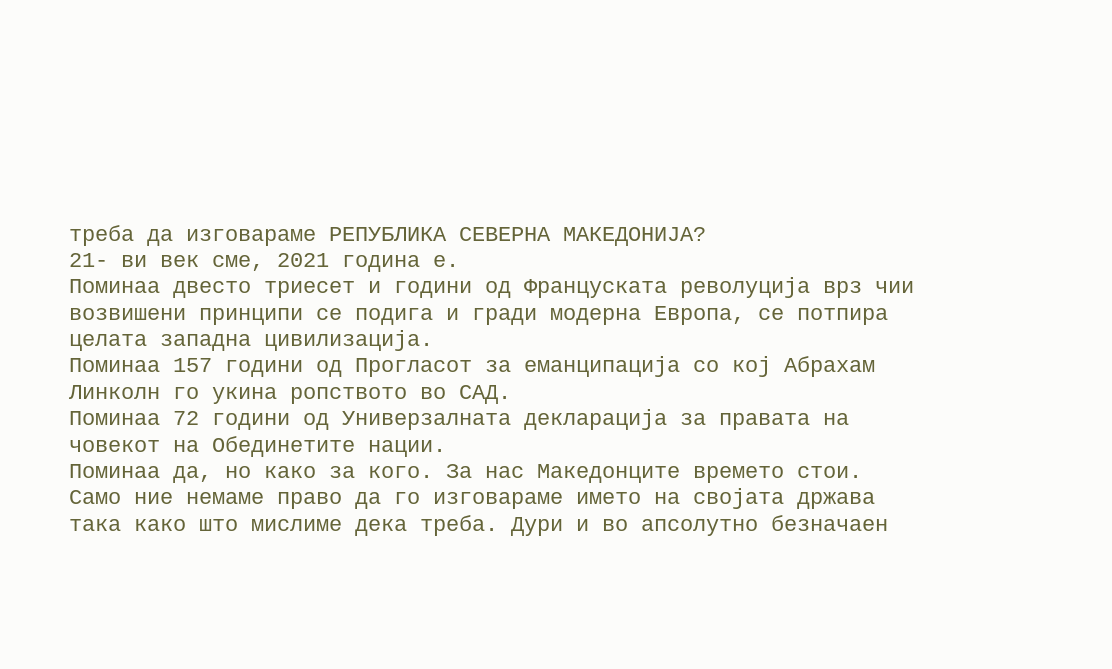треба да изговараме РЕПУБЛИКА СЕВЕРНА МАКЕДОНИЈА?
21- ви век сме, 2021 година е.
Поминаа двесто триесет и години од Француската револуција врз чии возвишени принципи се подига и гради модерна Европа, се потпира целата западна цивилизација.
Поминаа 157 години од Прогласот за еманципација со кој Абрахам Линколн го укина ропството во САД.
Поминаа 72 години од Универзалната декларација за правата на човекот на Обединетите нации.
Поминаа да, но како за кого. За нас Македонците времето стои.
Само ние немаме право да го изговараме името на својата држава така како што мислиме дека треба. Дури и во апсолутно безначаен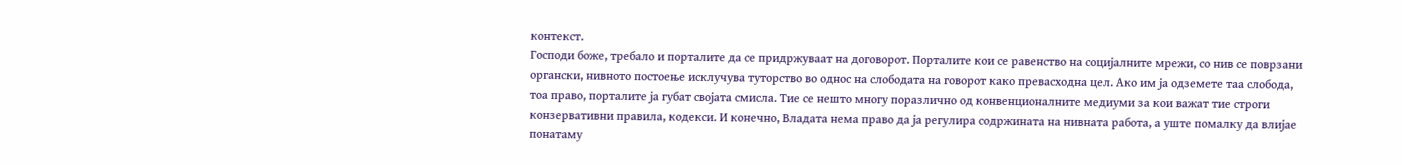контекст.
Господи боже, требало и порталите да се придржуваат на договорот. Порталите кои се равенство на социјалните мрежи, со нив се поврзани органски, нивното постоење исклучува туторство во однос на слободата на говорот како превасходна цел. Ако им ја одземете таа слобода, тоа право, порталите ја губат својата смисла. Тие се нешто многу поразлично од конвенционалните медиуми за кои важат тие строги конзервативни правила, кодекси. И конечно, Владата нема право да ја регулира содржината на нивната работа, а уште помалку да влијае понатаму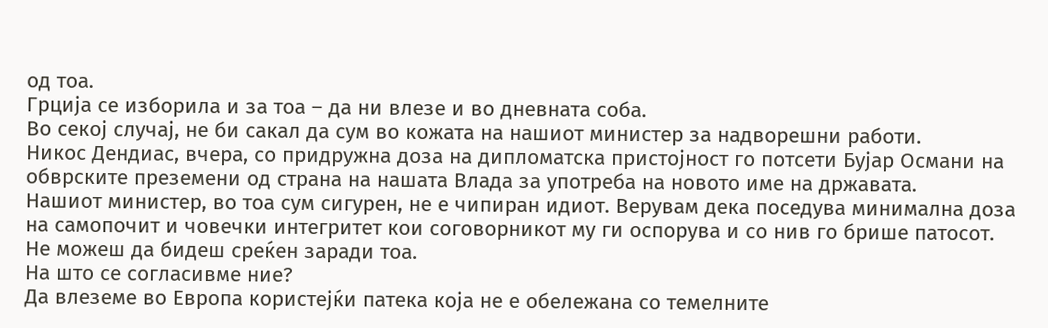од тоа.
Грција се изборила и за тоа – да ни влезе и во дневната соба.
Во секој случај, не би сакал да сум во кожата на нашиот министер за надворешни работи.
Никос Дендиас, вчера, со придружна доза на дипломатска пристојност го потсети Бујар Османи на обврските преземени од страна на нашата Влада за употреба на новото име на државата.
Нашиот министер, во тоа сум сигурен, не е чипиран идиот. Верувам дека поседува минимална доза на самопочит и човечки интегритет кои соговорникот му ги оспорува и со нив го брише патосот. Не можеш да бидеш среќен заради тоа.
На што се согласивме ние?
Да влеземе во Европа користејќи патека која не е обележана со темелните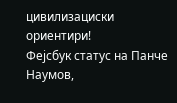цивилизациски ориентири!
Фејсбук статус на Панче Наумов,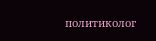политиколог